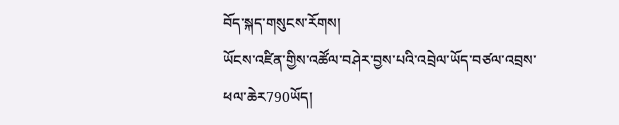བོད་སྐད་གསུངས་རོགས།
ཡོངས་འཛིན་གྱིས་འཚོལ་བཤེར་བྱས་པའི་འབྲེལ་ཡོད་བཙལ་འབྲས་ཕལ་ཆེར790ཡོད།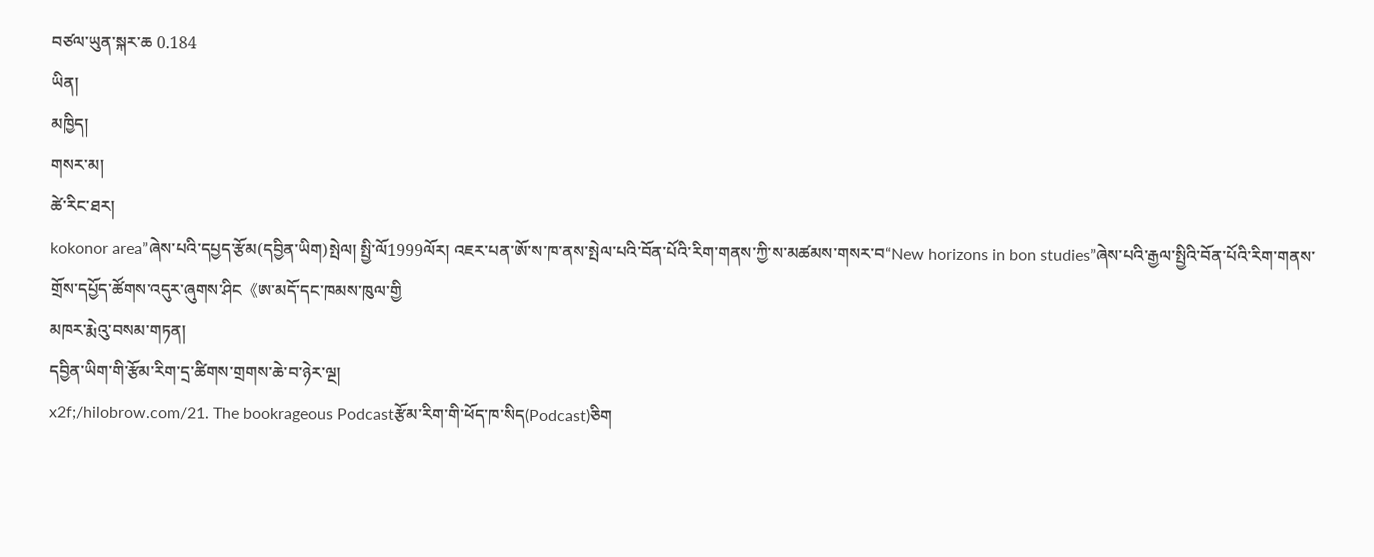བཙལ་ཡུན་སྐར་ཆ 0.184
ཡིན།
མཁྱིད།
གསར་མ།
ཚེ་རིང་ཐར།
kokonor area”ཞེས་པའི་དཔྱད་རྩོམ(དབྱིན་ཡིག)སྤེལ། སྤྱི་ལོ1999ལོར། འཇར་པན་ཨོ་ས་ཁ་ནས་སྤེལ་པའི་བོན་པོའི་རིག་གནས་ཀྱི་ས་མཚམས་གསར་བ“New horizons in bon studies”ཞེས་པའི་རྒྱལ་སྤྱིའི་བོན་པོའི་རིག་གནས་གྲོས་དཔྱོད་ཚོགས་འདུར་ཞུགས་ཤིང《ཨ་མདོ་དང་ཁམས་ཁུལ་གྱི
མཁར་རྨེའུ་བསམ་གཏན།
དབྱིན་ཡིག་གི་རྩོམ་རིག་དྲ་ཚིགས་གྲགས་ཆེ་བ་ཉེར་ལྔ།
x2f;/hilobrow.com/21. The bookrageous Podcastརྩོམ་རིག་གི་ཕོད་ཁ་སིད(Podcast)ཅིག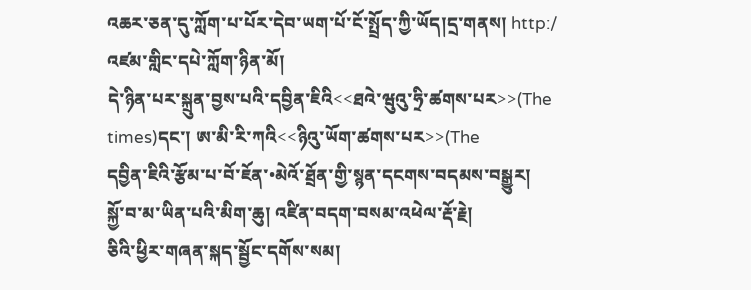འཆར་ཅན་དུ་ཀློག་པ་པོར་དེབ་ཡག་པོ་ངོ་སྤྲོད་ཀྱི་ཡོད།དྲ་གནས། http:/
འཛམ་གླིང་དཔེ་ཀློག་ཉིན་མོ།
དེ་ཉིན་པར་སྐྲུན་བྱས་པའི་དབྱིན་ཇིའི<<ཐའེ་ཝུའུ་ཧྲི་ཚགས་པར>>(The times)དང་། ཨ་མི་རི་ཀའི<<ཉིའུ་ཡོག་ཚགས་པར>>(The
དབྱིན་ཇིའི་རྩོམ་པ་བོ་ཇོན་•མེའོ་ཐྲོན་གྱི་སྙན་དངགས་བདམས་བསྒྱུར།
སྐྱོ་བ་མ་ཡིན་པའི་མིག་ཆུ། འཛིན་བདག་བསམ་འཕེལ་རྡོ་རྗེ།
ཅིའི་ཕྱིར་གཞན་སྐད་སྦྱོང་དགོས་སམ།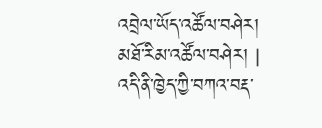འབྲེལ་ཡོད་འཚོལ་བཤེར།
མཐོ་རིམ་འཚོལ་བཤེར། |
འདི་ནི་ཁྱེད་ཀྱི་བཀའ་བརྡ་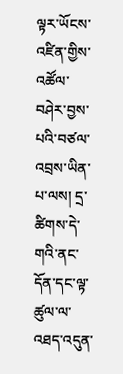ལྟར་ཡོངས་འཛིན་གྱིས་འཚོལ་བཤེར་བྱས་པའི་བཙལ་འབྲས་ཡིན་པ་ལས། དྲ་ཚིགས་དེ་གའི་ནང་དོན་དང་ལྟ་ཚུལ་ལ་འཐད་འདུན་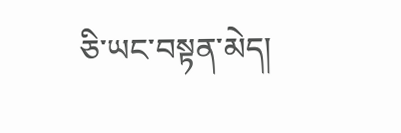ཅི་ཡང་བསྟན་མེད།